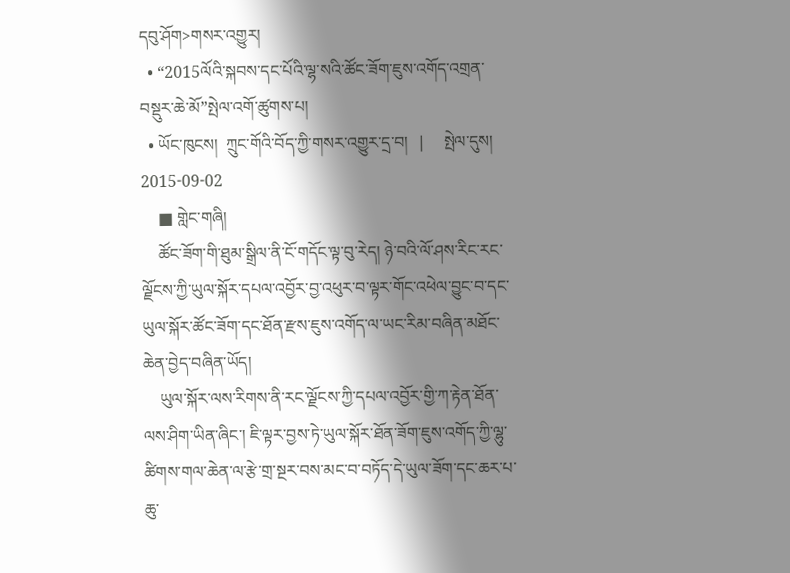དབུ་ཤོག>གསར་འགྱུར།
  • “2015ལོའི་སྐབས་དང་པོའི་ལྷ་སའི་ཚོང་ཟོག་ཇུས་འགོད་འགྲན་བསྡུར་ཆེ་མོ”སྤེལ་འགོ་ཚུགས་པ།
  • ཡོང་ཁུངས།  ཀྲུང་གོའི་བོད་ཀྱི་གསར་འགྱུར་དྲ་བ།   |     སྤེལ་དུས།  2015-09-02
    ■ གླེང་གཞི།
    ཚོང་ཟོག་གི་ཐུམ་སྒྲིལ་ནི་ངོ་གདོང་ལྟ་བུ་རེད། ཉེ་བའི་ལོ་ཤས་རིང་རང་ལྗོངས་ཀྱི་ཡུལ་སྐོར་དཔལ་འབྱོར་བྱ་འཕུར་བ་ལྟར་གོང་འཕེལ་བྱུང་བ་དང་ཡུལ་སྐོར་ཚོང་ཟོག་དང་ཐོན་རྫས་ཇུས་འགོད་ལ་ཡང་རིམ་བཞིན་མཐོང་ཆེན་བྱེད་བཞིན་ཡོད།
    ཡུལ་སྐོར་ལས་རིགས་ནི་རང་ལྗོངས་ཀྱི་དཔལ་འབྱོར་གྱི་ཀ་རྟེན་ཐོན་ལས་ཤིག་ཡིན་ཞིང་། ཇི་ལྟར་བྱས་ཏེ་ཡུལ་སྐོར་ཐོན་ཟོག་ཇུས་འགོད་ཀྱི་ལྷུ་ཚིགས་གལ་ཆེན་ལ་རྩེ་གྲ་སྔར་བས་མང་བ་བཏོད་དེ་ཡུལ་ཟོག་དང་ཆར་པ་ཆུ་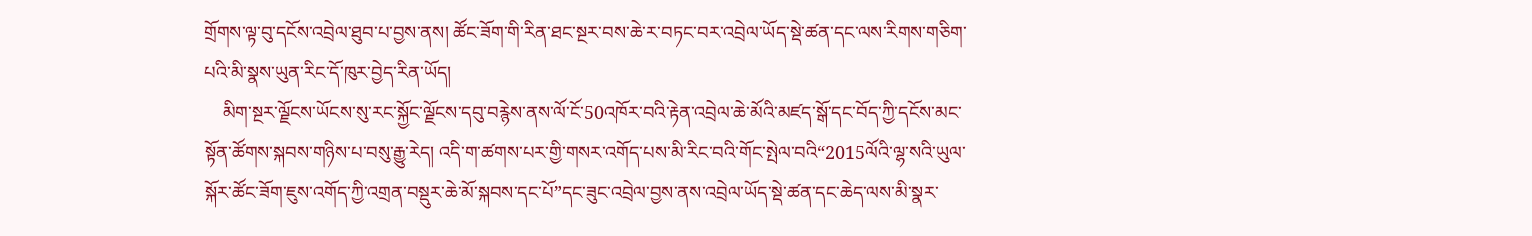གྲོགས་ལྟ་བུ་དངོས་འབྲེལ་ཐུབ་པ་བྱས་ནས། ཚོང་ཟོག་གི་རིན་ཐང་སྔར་བས་ཆེ་ར་བཏང་བར་འབྲེལ་ཡོད་སྡེ་ཚན་དང་ལས་རིགས་གཅིག་པའི་མི་སྣས་ཡུན་རིང་དོ་ཁུར་བྱེད་རིན་ཡོད།
    མིག་སྔར་ལྗོངས་ཡོངས་སུ་རང་སྐྱོང་ལྗོངས་དབུ་བརྙེས་ནས་ལོ་ངོ་50འཁོར་བའི་རྟེན་འབྲེལ་ཆེ་མོའི་མཛད་སྒོ་དང་བོད་ཀྱི་དངོས་མང་སྟོན་ཚོགས་སྐབས་གཉིས་པ་བསུ་རྒྱུ་རེད། འདི་ག་ཚགས་པར་གྱི་གསར་འགོད་པས་མི་རིང་བའི་གོང་སྤེལ་བའི“2015ལོའི་ལྷ་སའི་ཡུལ་སྐོར་ཚོང་ཟོག་ཇུས་འགོད་ཀྱི་འགྲན་བསྡུར་ཆེ་མོ་སྐབས་དང་པོ”དང་ཟུང་འབྲེལ་བྱས་ནས་འབྲེལ་ཡོད་སྡེ་ཚན་དང་ཆེད་ལས་མི་སྣར་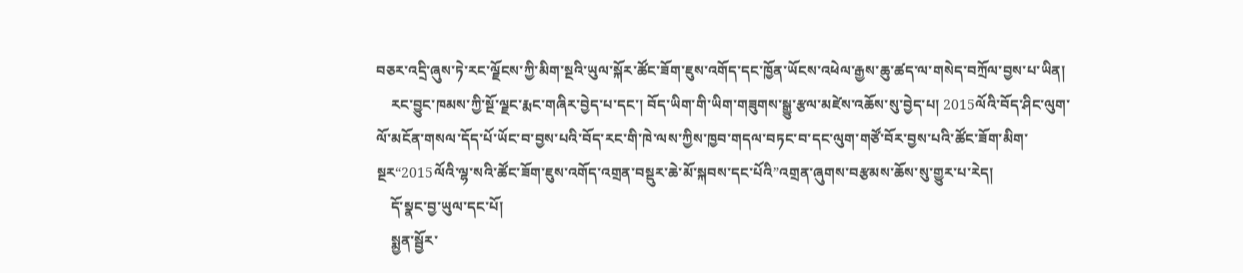བཅར་འདྲི་ཞུས་ཏེ་རང་ལྗོངས་ཀྱི་མིག་སྔའི་ཡུལ་སྐོར་ཚོང་ཟོག་ཇུས་འགོད་དང་ཁྱོན་ཡོངས་འཕེལ་རྒྱས་ཆུ་ཚད་ལ་གསེད་བཀྲོལ་བྱས་པ་ཡིན།
    རང་བྱུང་ཁམས་ཀྱི་སྔོ་ལྗང་རྨང་གཞིར་བྱེད་པ་དང་། བོད་ཡིག་གི་ཡིག་གཟུགས་སྒྱུ་རྩལ་མཛེས་འཆོས་སུ་བྱེད་པ། 2015ལོའི་བོད་ཤིང་ལུག་ལོ་མངོན་གསལ་དོད་པོ་ཡོང་བ་བྱས་པའི་བོད་རང་གི་ཁེ་ལས་ཀྱིས་ཁྱབ་གདལ་བཏང་བ་དང་ལུག་གཙོ་བོར་བྱས་པའི་ཚོང་ཟོག་མིག་སྔར“2015ལོའི་ལྷ་སའི་ཚོང་ཟོག་ཇུས་འགོད་འགྲན་བསྡུར་ཆེ་མོ་སྐབས་དང་པོའི”འགྲན་ཞུགས་བརྩམས་ཆོས་སུ་གྱུར་པ་རེད།
    དོ་སྣང་བྱ་ཡུལ་དང་པོ།
    སྨྱན་སྦྱོར་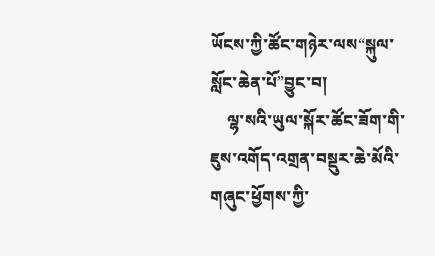ཡོངས་ཀྱི་ཚོང་གཉེར་ལས“སྐུལ་སློང་ཆེན་པོ”བྱུང་བ།
    ལྷ་སའི་ཡུལ་སྐོར་ཚོང་ཟོག་གི་ཇུས་འགོད་འགྲན་བསྡུར་ཆེ་མོའི་གཞུང་ཕྱོགས་ཀྱི་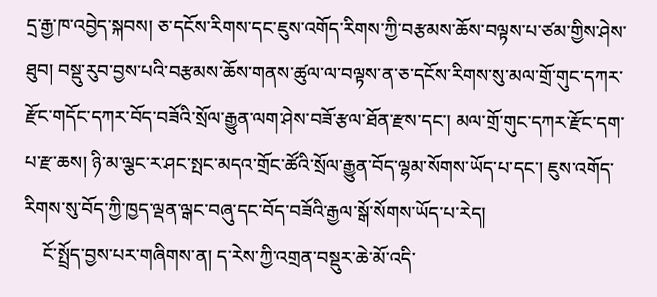དྲ་རྒྱ་ཁ་འབྱེད་སྐབས། ཅ་དངོས་རིགས་དང་ཇུས་འགོད་རིགས་ཀྱི་བརྩམས་ཆོས་བལྟས་པ་ཙམ་གྱིས་ཤེས་ཐུབ། བསྡུ་རུབ་བྱས་པའི་བརྩམས་ཆོས་གནས་ཚུལ་ལ་བལྟས་ན་ཅ་དངོས་རིགས་སུ་མལ་གྲོ་གུང་དཀར་རྫོང་གདོང་དཀར་བོད་བཟོའི་སྲོལ་རྒྱུན་ལག་ཤེས་བཟོ་རྩལ་ཐོན་རྫས་དང་། མལ་གྲོ་གུང་དཀར་རྫོང་དག་པ་རྫ་ཆས། ཉི་མ་ལྕང་ར་ཤང་སྤང་མདའ་གྲོང་ཚོའི་སྲོལ་རྒྱུན་བོད་ལྷམ་སོགས་ཡོད་པ་དང་། ཇུས་འགོད་རིགས་སུ་བོད་ཀྱི་ཁྱད་ལྡན་ལྒང་བཞུ་དང་བོད་བཟོའི་རྒྱལ་སྒོ་སོགས་ཡོད་པ་རེད།
    ངོ་སྤྲོད་བྱས་པར་གཞིགས་ན། ད་རེས་ཀྱི་འགྲན་བསྡུར་ཆེ་མོ་འདི་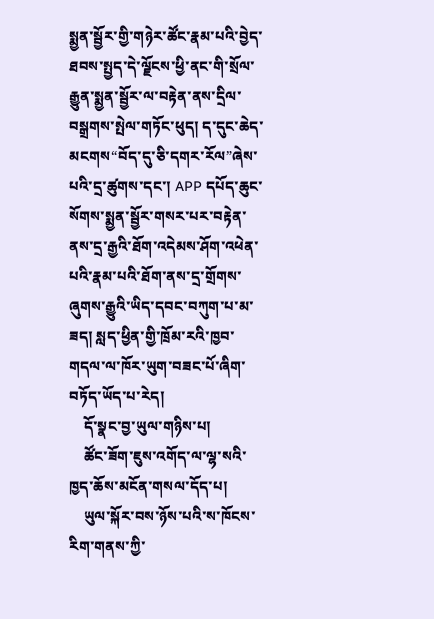སྨྱན་སྦྱོར་གྱི་གཉེར་ཚོང་རྣམ་པའི་བྱེད་ཐབས་སྤྱད་དེ་ལྗོངས་ཕྱི་ནང་གི་སྲོལ་རྒྱུན་སྨྱན་སྦྱོར་ལ་བརྟེན་ནས་དྲིལ་བསྒྲགས་སྤེལ་གཏོང་ཕུད། ད་དུང་ཆེད་མངགས“བོད་དུ་ཅི་དགར་རོལ”ཞེས་པའི་དྲ་ཚུགས་དང་། APP དཔོད་ཆུང་སོགས་སྨྱན་སྦྱོར་གསར་པར་བརྟེན་ནས་དྲ་རྒྱའི་ཐོག་འདེམས་ཤོག་འཕེན་པའི་རྣམ་པའི་ཐོག་ནས་དྲ་གྲོགས་ཞུགས་རྒྱུའི་ཡིད་དབང་བཀུག་པ་མ་ཟད། སླད་ཕྱིན་གྱི་ཁྲོམ་རའི་ཁྱབ་གདལ་ལ་ཁོར་ཡུག་བཟང་པོ་ཞིག་བཏོད་ཡོད་པ་རེད།
    དོ་སྣང་བྱ་ཡུལ་གཉིས་པ།
    ཚོང་ཟོག་ཇུས་འགོད་ལ་ལྷ་སའི་ཁྱད་ཆོས་མངོན་གསལ་དོད་པ།
    ཡུལ་སྐོར་བས་ཉོས་པའི་ས་ཁོངས་རིག་གནས་ཀྱི་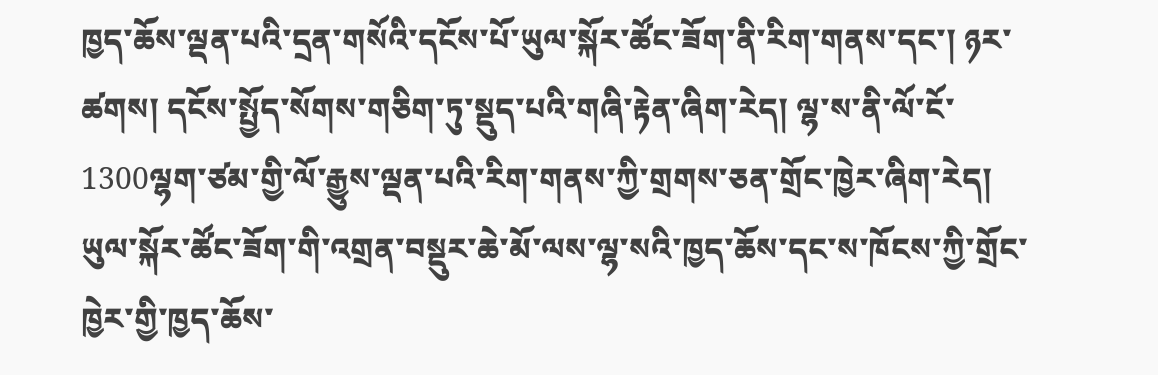ཁྱད་ཆོས་ལྡན་པའི་དྲན་གསོའི་དངོས་པོ་ཡུལ་སྐོར་ཚོང་ཟོག་ནི་རིག་གནས་དང་། ཉར་ཚགས། དངོས་སྤྱོད་སོགས་གཅིག་ཏུ་སྡུད་པའི་གཞི་རྟེན་ཞིག་རེད། ལྷ་ས་ནི་ལོ་ངོ་1300ལྷག་ཙམ་གྱི་ལོ་རྒྱུས་ལྡན་པའི་རིག་གནས་ཀྱི་གྲགས་ཅན་གྲོང་ཁྱེར་ཞིག་རེད། ཡུལ་སྐོར་ཚོང་ཟོག་གི་འགྲན་བསྡུར་ཆེ་མོ་ལས་ལྷ་སའི་ཁྱད་ཆོས་དང་ས་ཁོངས་ཀྱི་གྲོང་ཁྱེར་གྱི་ཁྱད་ཆོས་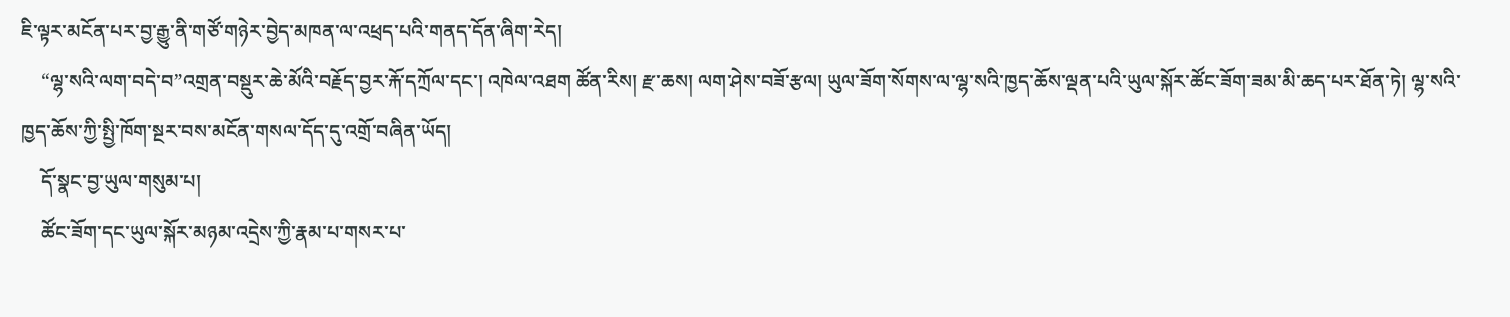ཇི་ལྟར་མངོན་པར་བྱ་རྒྱུ་ནི་གཙོ་གཉེར་བྱེད་མཁན་ལ་འཕྲད་པའི་གནད་དོན་ཞིག་རེད།
    “ལྷ་སའི་ལག་བདེ་བ”འགྲན་བསྡུར་ཆེ་མོའི་བརྗོད་བྱར་རྐོ་དཀྲོལ་དང་། འཁེལ་འཐག ཚོན་རིས། རྫ་ཆས། ལག་ཤེས་བཟོ་རྩལ། ཡུལ་ཟོག་སོགས་ལ་ལྷ་སའི་ཁྱད་ཆོས་ལྡན་པའི་ཡུལ་སྐོར་ཚོང་ཟོག་ཟམ་མི་ཆད་པར་ཐོན་ཏེ། ལྷ་སའི་ཁྱད་ཆོས་ཀྱི་སྤྱི་ཁོག་སྔར་བས་མངོན་གསལ་དོད་དུ་འགྲོ་བཞིན་ཡོད།
    དོ་སྣང་བྱ་ཡུལ་གསུམ་པ།
    ཚོང་ཟོག་དང་ཡུལ་སྐོར་མཉམ་འདྲེས་ཀྱི་རྣམ་པ་གསར་པ་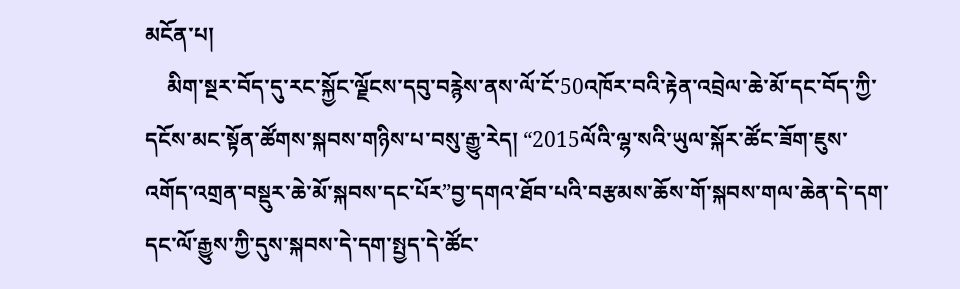མངོན་པ།
    མིག་སྔར་བོད་དུ་རང་སྐྱོང་ལྗོངས་དབུ་བརྙེས་ནས་ལོ་ངོ་50འཁོར་བའི་རྟེན་འབྲེལ་ཆེ་མོ་དང་བོད་ཀྱི་དངོས་མང་སྟོན་ཚོགས་སྐབས་གཉིས་པ་བསུ་རྒྱུ་རེད། “2015ལོའི་ལྷ་སའི་ཡུལ་སྐོར་ཚོང་ཟོག་ཇུས་འགོད་འགྲན་བསྡུར་ཆེ་མོ་སྐབས་དང་པོར”བྱ་དགའ་ཐོབ་པའི་བརྩམས་ཆོས་གོ་སྐབས་གལ་ཆེན་དེ་དག་དང་ལོ་རྒྱུས་ཀྱི་དུས་སྐབས་དེ་དག་སྤྱད་དེ་ཚོང་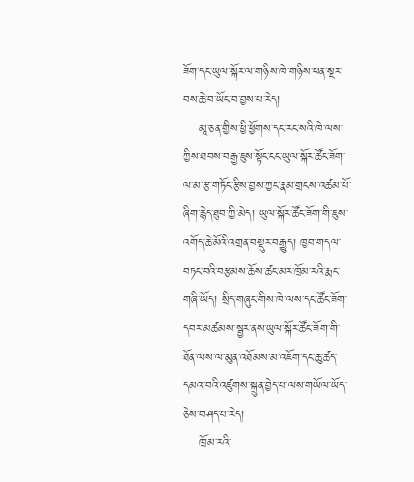ཟོག་དང་ཡུལ་སྐོར་ལ་གཉིས་ཁེ་གཉིས་ཕན་སྔར་བས་ཆེ་བ་ཡོང་བ་བྱས་པ་རེད།
    མཱ་ཅན་གྱིས་ཕྱི་ཕྱོགས་དང་རང་སའི་ཁེ་ལས་ཀྱིས་ཐབས་བརྒྱ་ཇུས་སྟོང་ངང་ཡུལ་སྐོར་ཚོང་ཟོག་ལ་མ་རྩ་གཏོང་རྩིས་བྱས་ཀྱང་རྣམ་གྲངས་འཚམ་པོ་ཞིག་རྙེད་ཐུབ་ཀྱི་མེད། ཡུལ་སྐོར་ཚོང་ཟོག་གི་ཇུས་འགོད་ཆེ་མོའི་འགྲན་བསྡུར་བརྒྱུད། ཁྱབ་གདལ་བཏང་བའི་བརྩམས་ཆོས་ཚང་མར་ཁྲོམ་རའི་རྨང་གཞི་ཡོད། སྲིད་གཞུང་གིས་ཁེ་ལས་དང་ཚོང་ཟོག་དབར་མཚམས་སྦྱར་ནས་ཡུལ་སྐོར་ཚོང་ཟོག་གི་ཐོན་ལས་ལ་མུན་འཐོམས་མ་འཇོག་དང་ཆུ་ཚད་དམའ་བའི་འཛུགས་སྐྲུན་བྱེད་པ་ལས་གཡོལ་ཡོད་ཅེས་བཤད་པ་རེད།
    ཁྲོམ་རའི་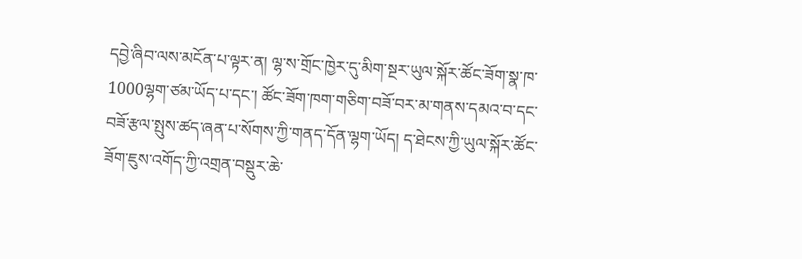དབྱེ་ཞིབ་ལས་མངོན་པ་ལྟར་ན། ལྷ་ས་གྲོང་ཁྱེར་དུ་མིག་སྔར་ཡུལ་སྐོར་ཚོང་ཟོག་སྣ་ཁ་1000ལྷག་ཙམ་ཡོད་པ་དང་། ཚོང་ཟོག་ཁག་གཅིག་བཟོ་བར་མ་གནས་དམའ་བ་དང་བཟོ་རྩལ་སྤུས་ཚད་ཞན་པ་སོགས་ཀྱི་གནད་དོན་ལྷག་ཡོད། ད་ཐེངས་ཀྱི་ཡུལ་སྐོར་ཚོང་ཟོག་ཇུས་འགོད་ཀྱི་འགྲན་བསྡུར་ཆེ་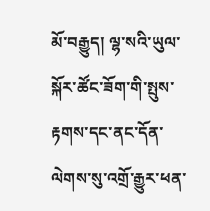མོ་བརྒྱུད། ལྷ་སའི་ཡུལ་སྐོར་ཚོང་ཟོག་གི་སྤུས་རྟགས་དང་ནང་དོན་ལེགས་སུ་འགྲོ་རྒྱུར་ཕན་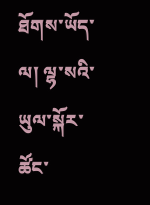ཐོགས་ཡོད་ལ། ལྷ་སའི་ཡུལ་སྐོར་ཚོང་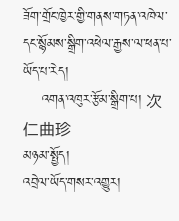ཟོག་གྲོང་ཁྱེར་གྱི་གནས་གཏན་འཁེལ་དང་སྙོམས་སྒྲིག་འཕེལ་རྒྱས་ལ་ཕན་པ་ཡོད་པ་རེད།
    འགན་འཁུར་རྩོམ་སྒྲིག་པ། 次仁曲珍
མཉམ་སྤྱོད།
འབྲེལ་ཡོད་གསར་འགྱུར།